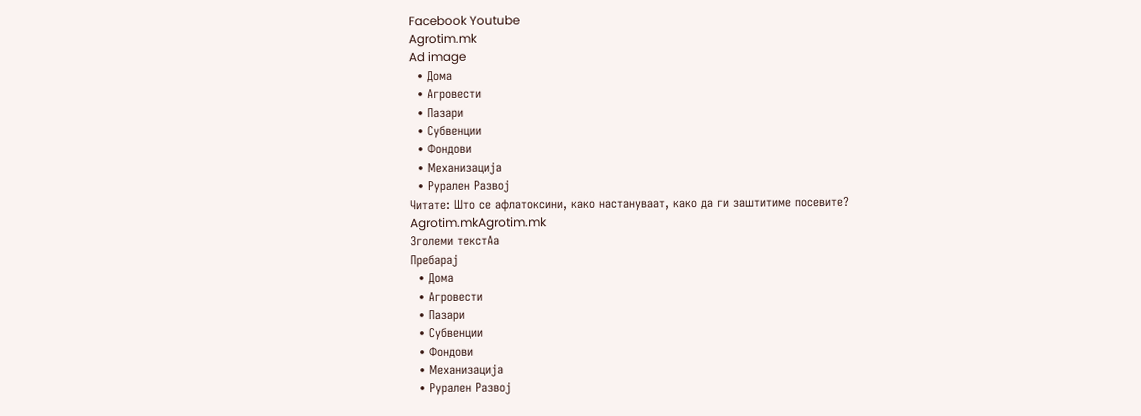Facebook Youtube
Agrotim.mk
Ad image
  • Дома
  • Агровести
  • Пазари
  • Субвенции
  • Фондови
  • Механизација
  • Рурален Развој
Читате: Што се афлатоксини, како настануваат, како да ги заштитиме посевите?
Agrotim.mkAgrotim.mk
Зголеми текстAa
Пребарај
  • Дома
  • Агровести
  • Пазари
  • Субвенции
  • Фондови
  • Механизација
  • Рурален Развој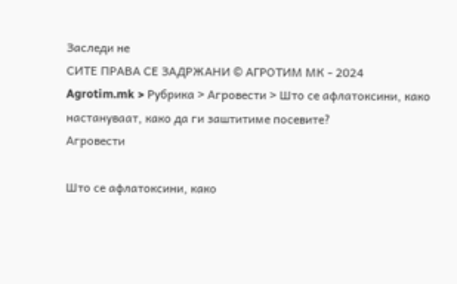Заследи не
СИТЕ ПРАВА СЕ ЗАДРЖАНИ © АГРОТИМ МК - 2024
Agrotim.mk > Рубрика > Агровести > Што се афлатоксини, како настануваат, како да ги заштитиме посевите?
Агровести

Што се афлатоксини, како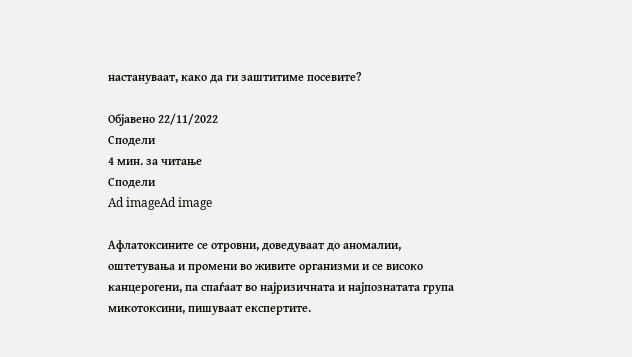настануваат, како да ги заштитиме посевите?

Објавено 22/11/2022
Сподели
4 мин. за читање
Сподели
Ad imageAd image

Афлатоксините се отровни, доведуваат до аномалии, оштетувања и промени во живите организми и се високо канцерогени, па спаѓаат во најризичната и најпознатата група микотоксини, пишуваат експертите.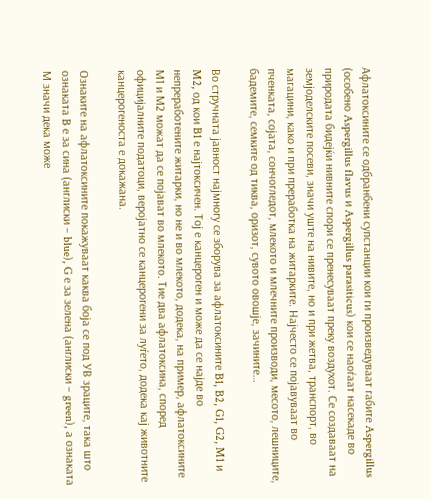Афлатоксините се одбранбени супстанции кои ги произведуваат габите Aspergillus (особено Aspergillus flavus и Aspergillus parasiticus) кои се наоѓаат насекаде во природата бидејќи нивните спори се пренесуваат преку воздухот. Се создаваат на земјоделските посеви, значи уште на нивите, но и при жетва, транспорт, во магацини, како и при преработка на житарките. Најчесто се појавуваат во пченката, сојата, сончогледот, млекото и млечните производи, месото, лешниците, бадемите, семките од тиква, оризот, сувото овошје, зачините…

Во стручната јавност најмногу се зборува за афлатоксините B1, B2, G1, G2, M1 и M2, од кои B1 е најтоксичен. Тој е канцероген и може да се најде во непреработените житарки, но не и во млекото, додека, на пример, афлатоксините М1 и М2 можат да се појават во млекото. Тие два афлатоксина, според официјалните податоци, веројатно се канцерогени за луѓето, додека кај животните канцерогеноста е докажана.

Ознаките на афлатоксините покажуваат каква боја се под УВ зраците, така што ознаката B е за сина (англиски – blue), G е за зелена (англиски – green), а ознаката М значи дека може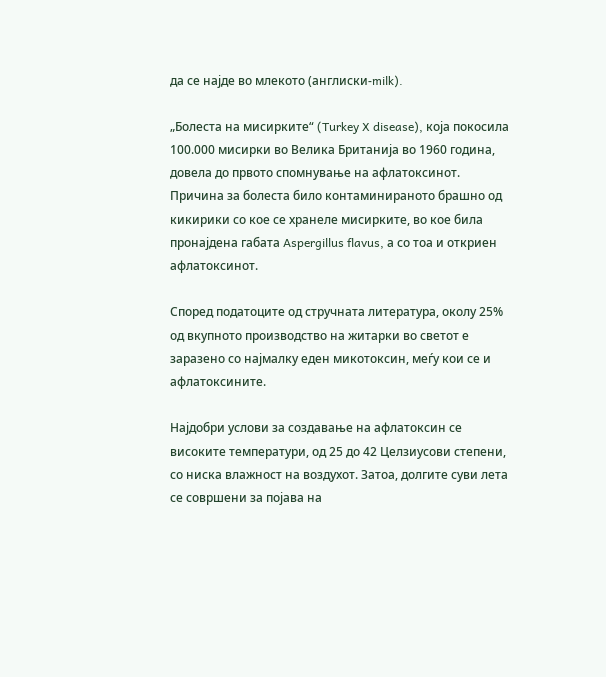да се најде во млекото (англиски-milk).

„Болеста на мисирките“ (Turkey X disease), која покосила 100.000 мисирки во Велика Британија во 1960 година, довела до првото спомнување на афлатоксинот. Причина за болеста било контаминираното брашно од кикирики со кое се хранеле мисирките, во кое била пронајдена габата Aspergillus flavus, а со тоа и откриен афлатоксинот.

Според податоците од стручната литература, околу 25% од вкупното производство на житарки во светот е заразено со најмалку еден микотоксин, меѓу кои се и афлатоксините.

Најдобри услови за создавање на афлатоксин се високите температури, од 25 до 42 Целзиусови степени, со ниска влажност на воздухот. Затоа, долгите суви лета се совршени за појава на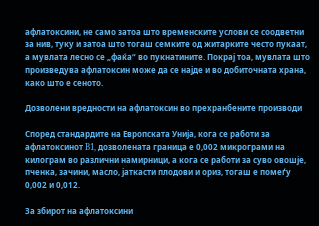афлатоксини, не само затоа што временските услови се соодветни за нив, туку и затоа што тогаш семките од житарките често пукаат, а мувлата лесно се „фаќа“ во пукнатините. Покрај тоа, мувлата што произведува афлатоксин може да се најде и во добиточната храна, како што е сеното.

Дозволени вредности на афлатоксин во прехранбените производи

Според стандардите на Европската Унија, кога се работи за афлатоксинот B1, дозволената граница е 0,002 микрограми на килограм во различни намирници, а кога се работи за суво овошје, пченка, зачини, масло, јаткасти плодови и ориз, тогаш е помеѓу 0,002 и 0,012.

За збирот на афлатоксини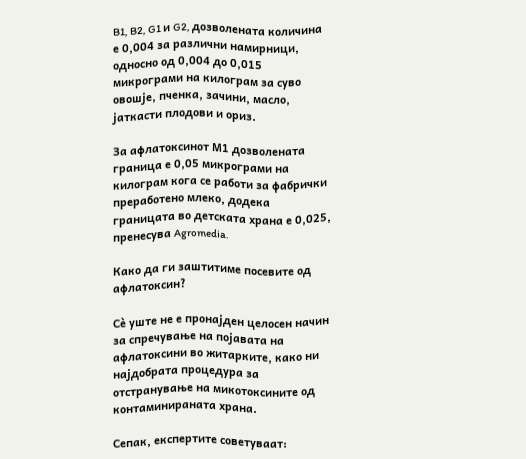B1, B2, G1 и G2, дозволената количина е 0,004 за различни намирници, односно од 0,004 до 0,015 микрограми на килограм за суво овошје, пченка, зачини, масло, јаткасти плодови и ориз.

За афлатоксинот М1 дозволената граница е 0,05 микрограми на килограм кога се работи за фабрички преработено млеко, додека границата во детската храна е 0,025, пренесува Agromedia.

Како да ги заштитиме посевите од афлатоксин?

Сè уште не е пронајден целосен начин за спречување на појавата на афлатоксини во житарките, како ни најдобрата процедура за отстранување на микотоксините од контаминираната храна.

Сепак, експертите советуваат: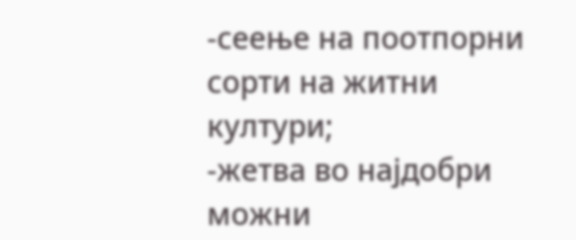-сеење на поотпорни сорти на житни култури;
-жетва во најдобри можни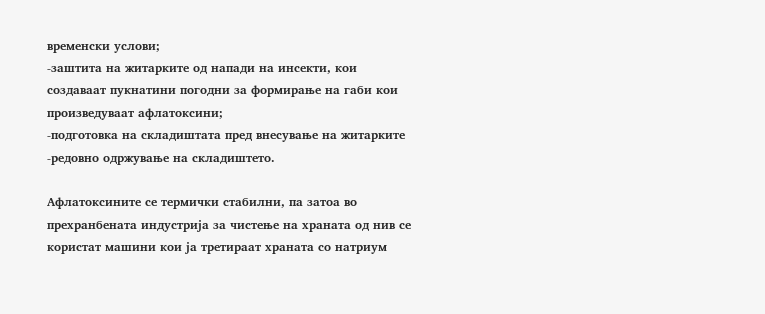временски услови;
-заштита на житарките од напади на инсекти, кои создаваат пукнатини погодни за формирање на габи кои произведуваат афлатоксини;
-подготовка на складиштата пред внесување на житарките
-редовно одржување на складиштето.

Афлатоксините се термички стабилни, па затоа во прехранбената индустрија за чистење на храната од нив се користат машини кои ја третираат храната со натриум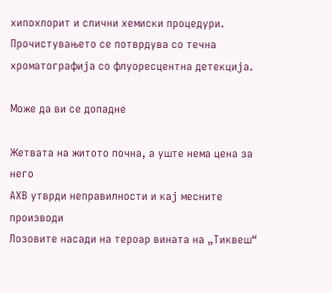хипохлорит и слични хемиски процедури. Прочистувањето се потврдува со течна хроматографија со флуоресцентна детекција.

Може да ви се допадне

Жетвата на житото почна, а уште нема цена за него
АХВ утврди неправилности и кај месните производи
Лозовите насади на тероар вината на „Тиквеш“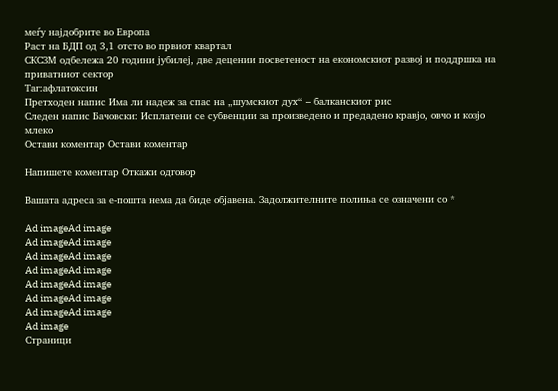меѓу најдобрите во Европа
Раст на БДП од 3,1 отсто во првиот квартал
СКСЗМ одбележа 20 години јубилеј, две децении посветеност на економскиот развој и поддршка на приватниот сектор
Таг:афлатоксин
Претходен напис Има ли надеж за спас на „шумскиот дух“ – балканскиот рис
Следен напис Бачовски: Исплатени се субвенции за произведено и предадено кравјо, овчо и козјо млеко
Остави коментар Остави коментар

Напишете коментар Откажи одговор

Вашата адреса за е-пошта нема да биде објавена. Задолжителните полиња се означени со *

Ad imageAd image
Ad imageAd image
Ad imageAd image
Ad imageAd image
Ad imageAd image
Ad imageAd image
Ad imageAd image
Ad image
Страници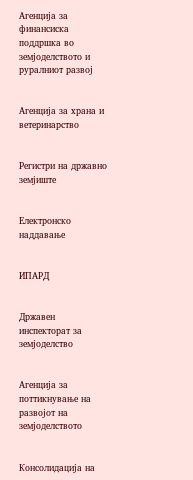Агенција за финансиска поддршка во земјоделството и руралниот развој


Агенција за храна и ветеринарство


Регистри на државно земјиште


Електронско наддавање


ИПАРД


Државен инспекторат за земјоделство


Агенција за поттикнување на развојот на земјоделството


Консолидација на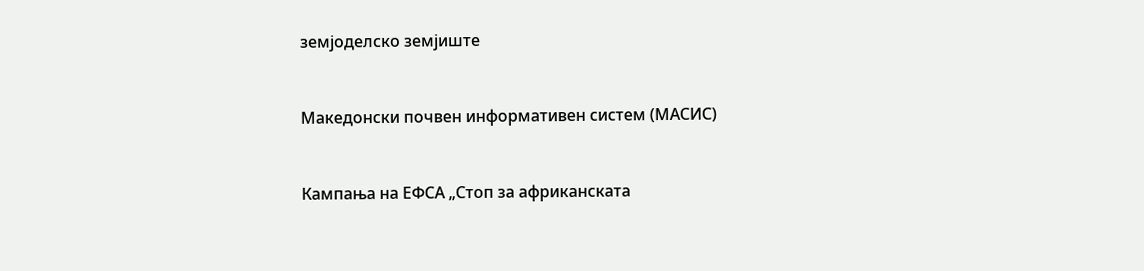земјоделско земјиште


Македонски почвен информативен систем (МАСИС)


Кампања на ЕФСА „Стоп за африканската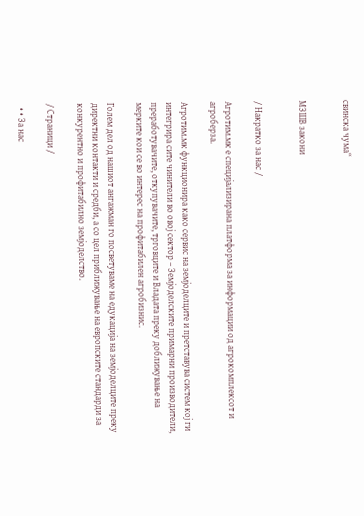свинска чума“


МЗШВ закони


/ Накратко за нас /

Агротим.мк е специјализирана платформа за информации од агрокомплексот и агроберза.

Агротим.мк функционира како сервис на земјоделците и претставува систем кој ги интегрира сите чинители во овој сектор – Земјоделските примарни производители, преработувачите, откупувачите, трговците и Владата преку доближување на мерките кои се во интерес на профитабилен агробизнис.

Голем дел од нашиот ангажман го посветуваме на едукација на земјоделците преку директни контакти и средби, а со цел приближување на европските стандарди за конкурентно и профитабилно земјоделство.

/ Страници /

  • • За нас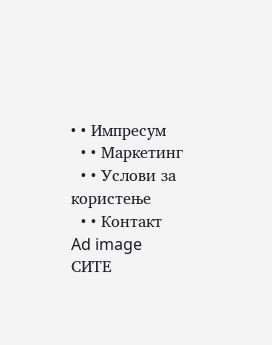• • Импресум
  • • Маркетинг
  • • Услови за користење
  • • Контакт
Ad image
СИТЕ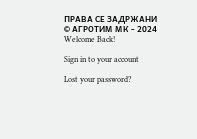ПРАВА СЕ ЗАДРЖАНИ © АГРОТИМ МК - 2024
Welcome Back!

Sign in to your account

Lost your password?